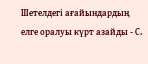Шетелдегі ағайындардың елге оралуы күрт азайды - С.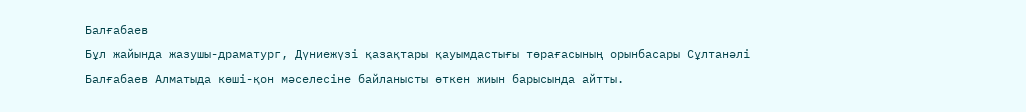Балғабаев
Бұл жайында жазушы-драматург, Дүниежүзі қазақтары қауымдастығы төрағасының орынбасары Сұлтанәлі Балғабаев Алматыда көші-қон мәселесіне байланысты өткен жиын барысында айтты.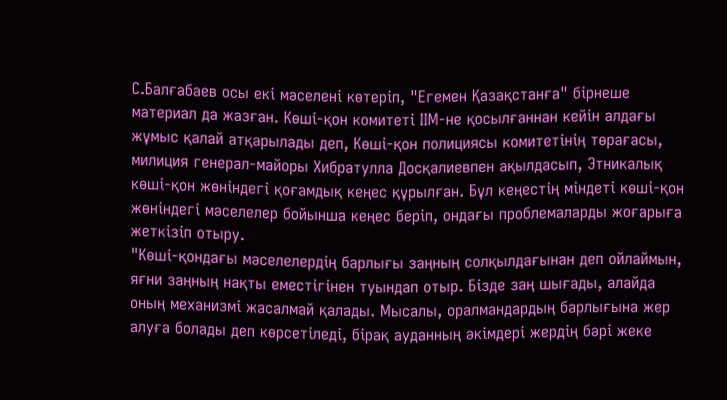С.Балғабаев осы екі мәселені көтеріп, "Егемен Қазақстанға" бірнеше материал да жазған. Көші-қон комитеті ІІМ-не қосылғаннан кейін алдағы жұмыс қалай атқарылады деп, Көші-қон полициясы комитетінің төрағасы, милиция генерал-майоры Хибратулла Досқалиевпен ақылдасып, Этникалық көші-қон жөніндегі қоғамдық кеңес құрылған. Бұл кеңестің міндеті көші-қон жөніндегі мәселелер бойынша кеңес беріп, ондағы проблемаларды жоғарыға жеткізіп отыру.
"Көші-қондағы мәселелердің барлығы заңның солқылдағынан деп ойлаймын, яғни заңның нақты еместігінен туындап отыр. Бізде заң шығады, алайда оның механизмі жасалмай қалады. Мысалы, оралмандардың барлығына жер алуға болады деп көрсетіледі, бірақ ауданның әкімдері жердің бәрі жеке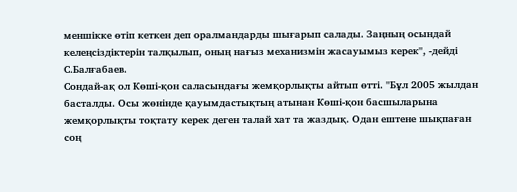меншікке өтіп кеткен деп оралмандарды шығарып салады. Заңның осындай келеңсіздіктерін талқылып, оның нағыз механизмін жасауымыз керек", -дейді С.Балғабаев.
Сондай-ақ ол Көші-қон саласындағы жемқорлықты айтып өтті. "Бұл 2005 жылдан басталды. Осы жөнінде қауымдастықтың атынан Көші-қон басшыларына жемқорлықты тоқтату керек деген талай хат та жаздық. Одан ештене шықпаған соң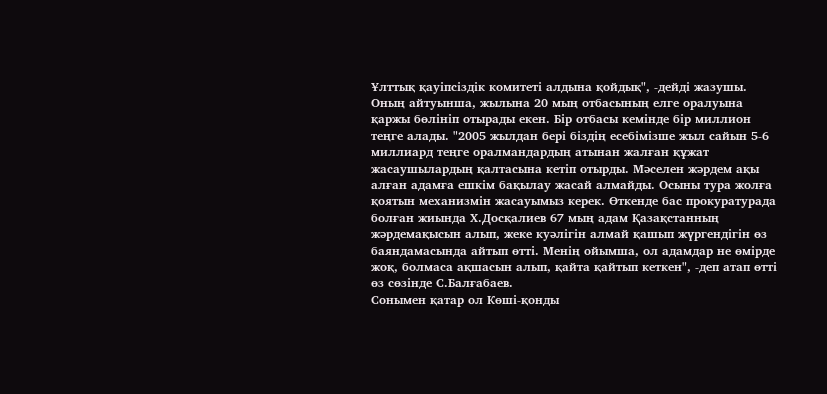Ұлттық қауіпсіздік комитеті алдына қойдық", -дейді жазушы.
Оның айтуынша, жылына 20 мың отбасының елге оралуына қаржы бөлініп отырады екен. Бір отбасы кемінде бір миллион теңге алады. "2005 жылдан бері біздің есебімізше жыл сайын 5-6 миллиард теңге оралмандардың атынан жалған құжат жасаушылардың қалтасына кетіп отырды. Мәселен жәрдем ақы алған адамға ешкім бақылау жасай алмайды. Осыны тура жолға қоятын механизмін жасауымыз керек. Өткенде бас прокуратурада болған жиында Х.Досқалиев 67 мың адам Қазақстанның жәрдемақысын алып, жеке куәлігін алмай қашып жүргендігін өз баяндамасында айтып өтті. Менің ойымша, ол адамдар не өмірде жоқ, болмаса ақшасын алып, қайта қайтып кеткен", -деп атап өтті өз сөзінде С.Балғабаев.
Сонымен қатар ол Көші-қонды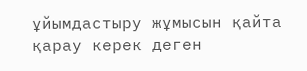ұйымдастыру жұмысын қайта қарау керек деген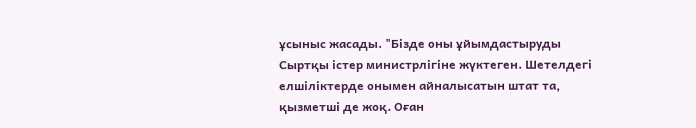ұсыныс жасады. "Бізде оны ұйымдастыруды Сыртқы істер министрлігіне жүктеген. Шетелдегі елшіліктерде онымен айналысатын штат та, қызметші де жоқ. Оған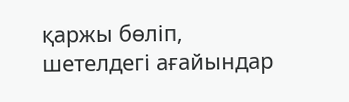қаржы бөліп, шетелдегі ағайындар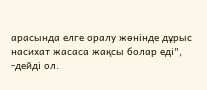арасында елге оралу жөнінде дұрыс насихат жасаса жақсы болар еді", -дейді ол.